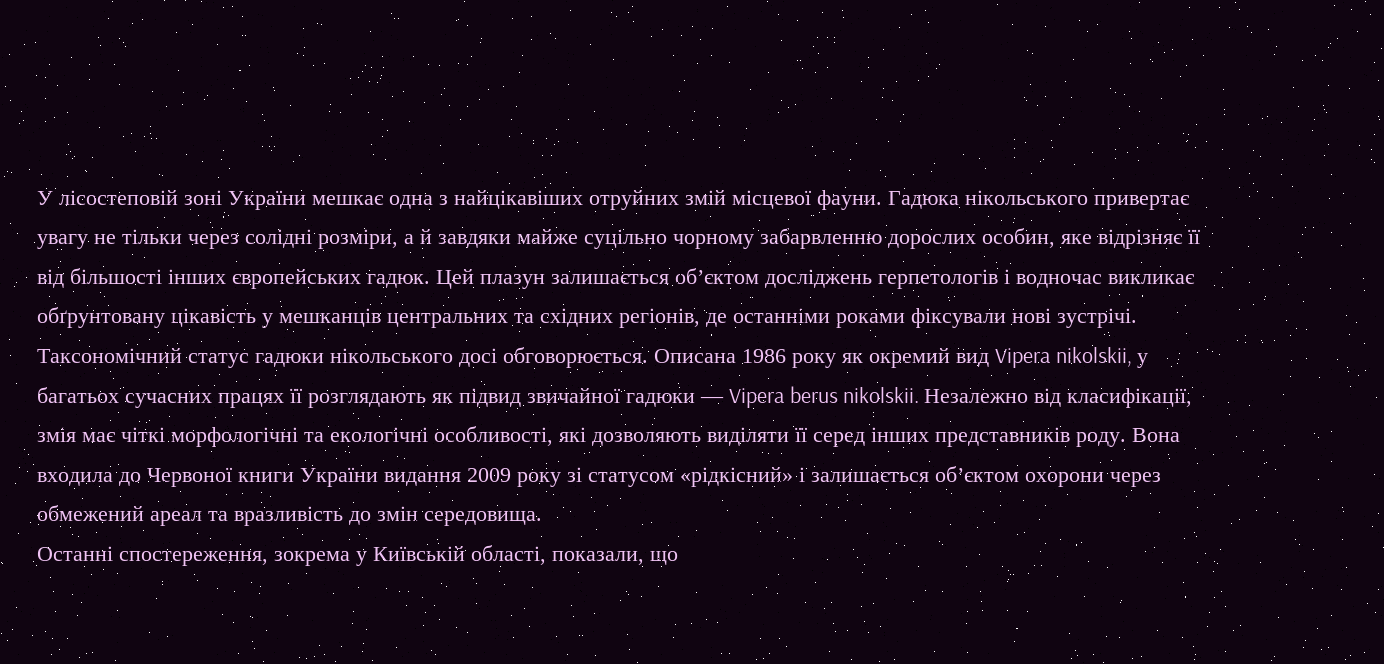У лісостеповій зоні України мешкає одна з найцікавіших отруйних змій місцевої фауни. Гадюка нікольського привертає увагу не тільки через солідні розміри, а й завдяки майже суцільно чорному забарвленню дорослих особин, яке відрізняє її від більшості інших європейських гадюк. Цей плазун залишається об’єктом досліджень герпетологів і водночас викликає обґрунтовану цікавість у мешканців центральних та східних регіонів, де останніми роками фіксували нові зустрічі.
Таксономічний статус гадюки нікольського досі обговорюється. Описана 1986 року як окремий вид Vipera nikolskii, у багатьох сучасних працях її розглядають як підвид звичайної гадюки — Vipera berus nikolskii. Незалежно від класифікації, змія має чіткі морфологічні та екологічні особливості, які дозволяють виділяти її серед інших представників роду. Вона входила до Червоної книги України видання 2009 року зі статусом «рідкісний» і залишається об’єктом охорони через обмежений ареал та вразливість до змін середовища.
Останні спостереження, зокрема у Київській області, показали, що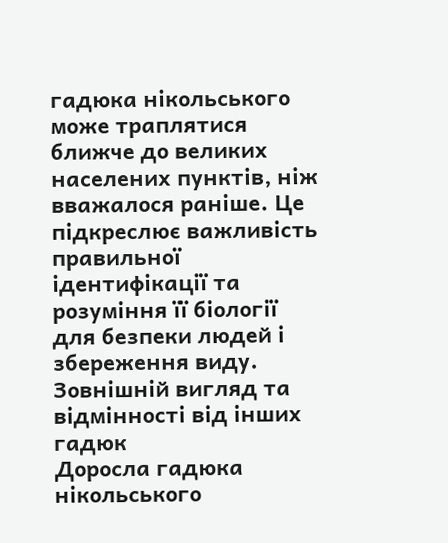гадюка нікольського може траплятися ближче до великих населених пунктів, ніж вважалося раніше. Це підкреслює важливість правильної ідентифікації та розуміння її біології для безпеки людей і збереження виду.
Зовнішній вигляд та відмінності від інших гадюк
Доросла гадюка нікольського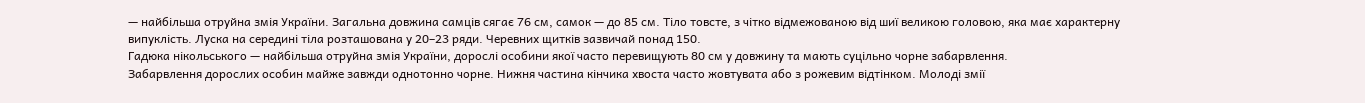— найбільша отруйна змія України. Загальна довжина самців сягає 76 см, самок — до 85 см. Тіло товсте, з чітко відмежованою від шиї великою головою, яка має характерну випуклість. Луска на середині тіла розташована у 20–23 ряди. Черевних щитків зазвичай понад 150.
Гадюка нікольського — найбільша отруйна змія України, дорослі особини якої часто перевищують 80 см у довжину та мають суцільно чорне забарвлення.
Забарвлення дорослих особин майже завжди однотонно чорне. Нижня частина кінчика хвоста часто жовтувата або з рожевим відтінком. Молоді змії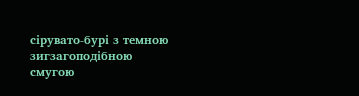сірувато-бурі з темною зигзагоподібною смугою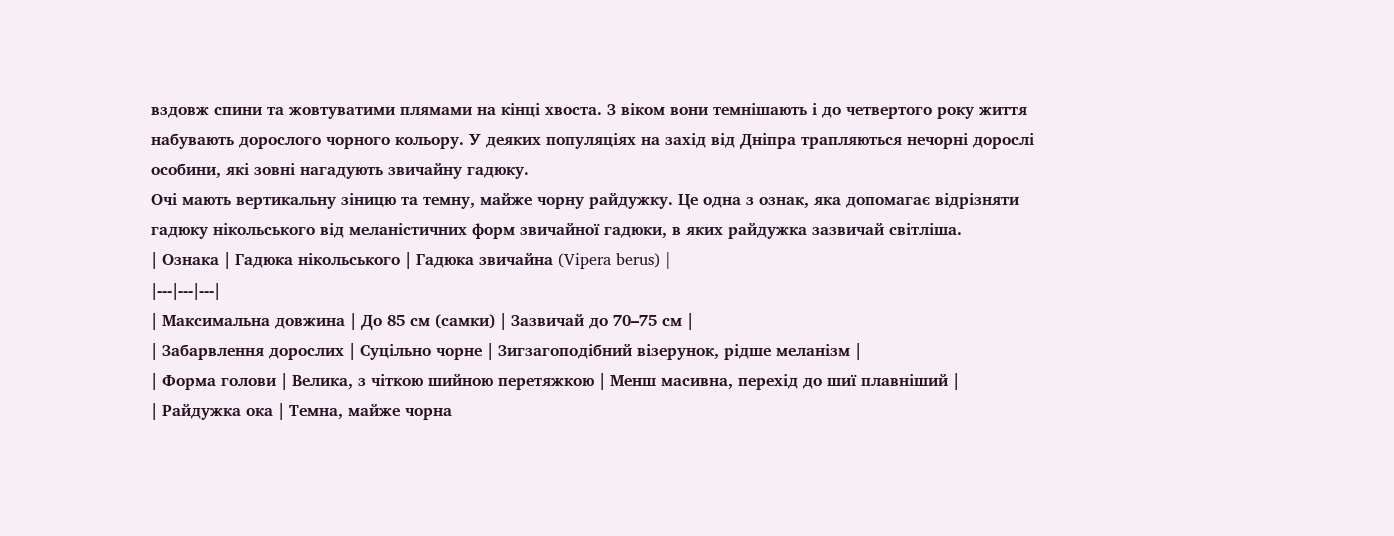вздовж спини та жовтуватими плямами на кінці хвоста. З віком вони темнішають і до четвертого року життя набувають дорослого чорного кольору. У деяких популяціях на захід від Дніпра трапляються нечорні дорослі особини, які зовні нагадують звичайну гадюку.
Очі мають вертикальну зіницю та темну, майже чорну райдужку. Це одна з ознак, яка допомагає відрізняти гадюку нікольського від меланістичних форм звичайної гадюки, в яких райдужка зазвичай світліша.
| Ознака | Гадюка нікольського | Гадюка звичайна (Vipera berus) |
|---|---|---|
| Максимальна довжина | До 85 см (самки) | Зазвичай до 70–75 см |
| Забарвлення дорослих | Суцільно чорне | Зигзагоподібний візерунок, рідше меланізм |
| Форма голови | Велика, з чіткою шийною перетяжкою | Менш масивна, перехід до шиї плавніший |
| Райдужка ока | Темна, майже чорна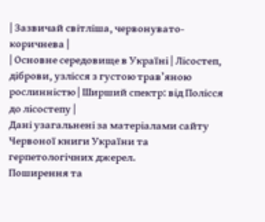| Зазвичай світліша, червонувато-коричнева |
| Основне середовище в Україні | Лісостеп, діброви, узлісся з густою трав’яною рослинністю | Ширший спектр: від Полісся до лісостепу |
Дані узагальнені за матеріалами сайту Червоної книги України та герпетологічних джерел.
Поширення та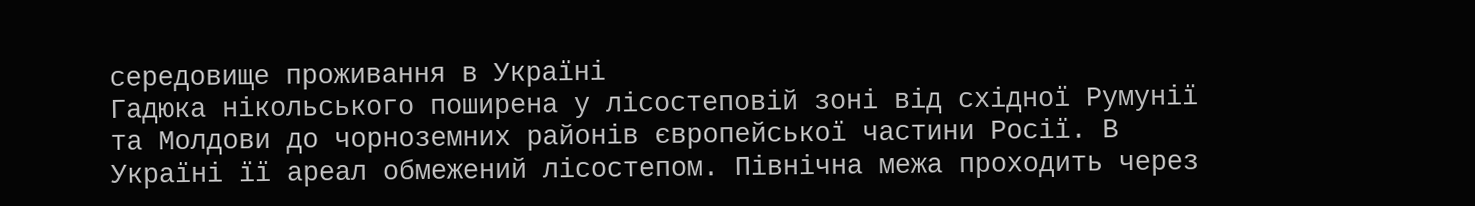середовище проживання в Україні
Гадюка нікольського поширена у лісостеповій зоні від східної Румунії та Молдови до чорноземних районів європейської частини Росії. В Україні її ареал обмежений лісостепом. Північна межа проходить через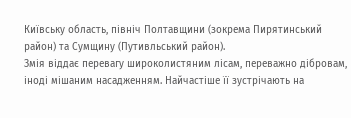Київську область, північ Полтавщини (зокрема Пирятинський район) та Сумщину (Путивльський район).
Змія віддає перевагу широколистяним лісам, переважно дібровам, іноді мішаним насадженням. Найчастіше її зустрічають на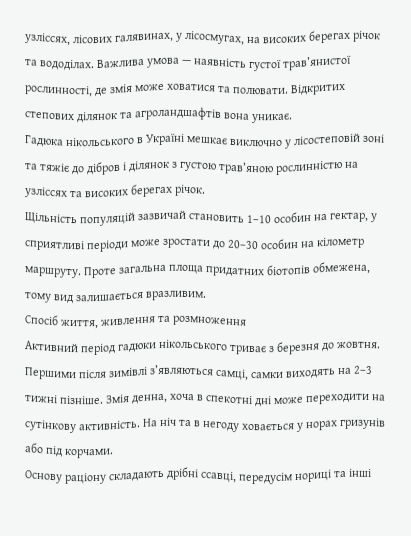узліссях, лісових галявинах, у лісосмугах, на високих берегах річок та вододілах. Важлива умова — наявність густої трав’янистої рослинності, де змія може ховатися та полювати. Відкритих степових ділянок та агроландшафтів вона уникає.
Гадюка нікольського в Україні мешкає виключно у лісостеповій зоні та тяжіє до дібров і ділянок з густою трав’яною рослинністю на узліссях та високих берегах річок.
Щільність популяцій зазвичай становить 1–10 особин на гектар, у сприятливі періоди може зростати до 20–30 особин на кілометр маршруту. Проте загальна площа придатних біотопів обмежена, тому вид залишається вразливим.
Спосіб життя, живлення та розмноження
Активний період гадюки нікольського триває з березня до жовтня. Першими після зимівлі з’являються самці, самки виходять на 2–3 тижні пізніше. Змія денна, хоча в спекотні дні може переходити на сутінкову активність. На ніч та в негоду ховається у норах гризунів або під корчами.
Основу раціону складають дрібні ссавці, передусім нориці та інші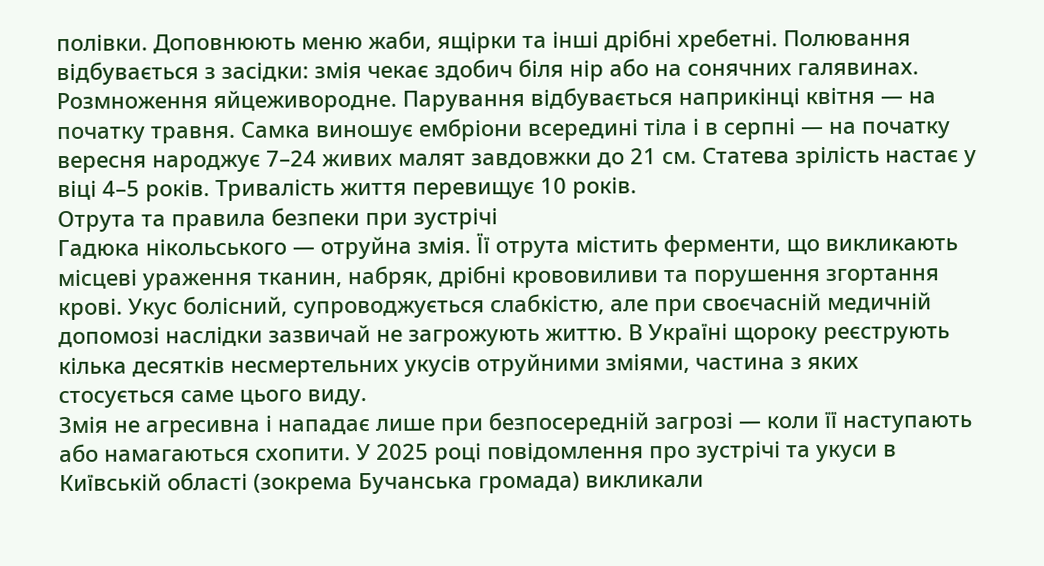полівки. Доповнюють меню жаби, ящірки та інші дрібні хребетні. Полювання відбувається з засідки: змія чекає здобич біля нір або на сонячних галявинах.
Розмноження яйцеживородне. Парування відбувається наприкінці квітня — на початку травня. Самка виношує ембріони всередині тіла і в серпні — на початку вересня народжує 7–24 живих малят завдовжки до 21 см. Статева зрілість настає у віці 4–5 років. Тривалість життя перевищує 10 років.
Отрута та правила безпеки при зустрічі
Гадюка нікольського — отруйна змія. Її отрута містить ферменти, що викликають місцеві ураження тканин, набряк, дрібні крововиливи та порушення згортання крові. Укус болісний, супроводжується слабкістю, але при своєчасній медичній допомозі наслідки зазвичай не загрожують життю. В Україні щороку реєструють кілька десятків несмертельних укусів отруйними зміями, частина з яких стосується саме цього виду.
Змія не агресивна і нападає лише при безпосередній загрозі — коли її наступають або намагаються схопити. У 2025 році повідомлення про зустрічі та укуси в Київській області (зокрема Бучанська громада) викликали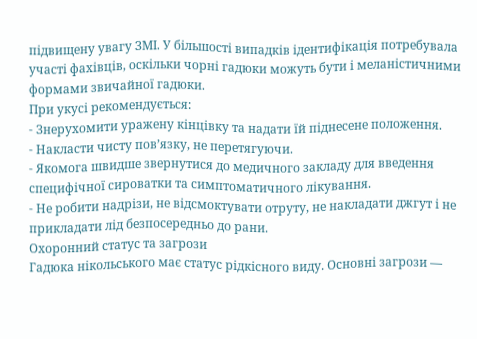підвищену увагу ЗМІ. У більшості випадків ідентифікація потребувала участі фахівців, оскільки чорні гадюки можуть бути і меланістичними формами звичайної гадюки.
При укусі рекомендується:
- Знерухомити уражену кінцівку та надати їй піднесене положення.
- Накласти чисту пов’язку, не перетягуючи.
- Якомога швидше звернутися до медичного закладу для введення специфічної сироватки та симптоматичного лікування.
- Не робити надрізи, не відсмоктувати отруту, не накладати джгут і не прикладати лід безпосередньо до рани.
Охоронний статус та загрози
Гадюка нікольського має статус рідкісного виду. Основні загрози —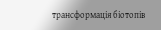трансформація біотопів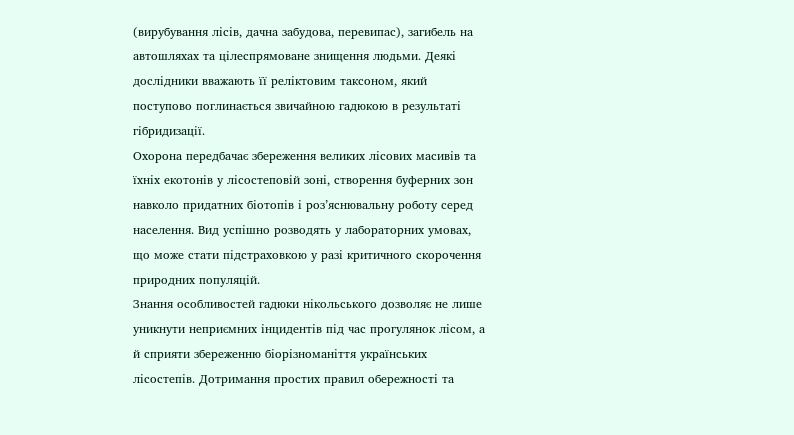(вирубування лісів, дачна забудова, перевипас), загибель на автошляхах та цілеспрямоване знищення людьми. Деякі дослідники вважають її реліктовим таксоном, який поступово поглинається звичайною гадюкою в результаті гібридизації.
Охорона передбачає збереження великих лісових масивів та їхніх екотонів у лісостеповій зоні, створення буферних зон навколо придатних біотопів і роз’яснювальну роботу серед населення. Вид успішно розводять у лабораторних умовах, що може стати підстраховкою у разі критичного скорочення природних популяцій.
Знання особливостей гадюки нікольського дозволяє не лише уникнути неприємних інцидентів під час прогулянок лісом, а й сприяти збереженню біорізноманіття українських лісостепів. Дотримання простих правил обережності та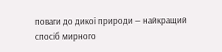поваги до дикої природи — найкращий спосіб мирного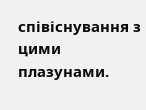співіснування з цими плазунами.